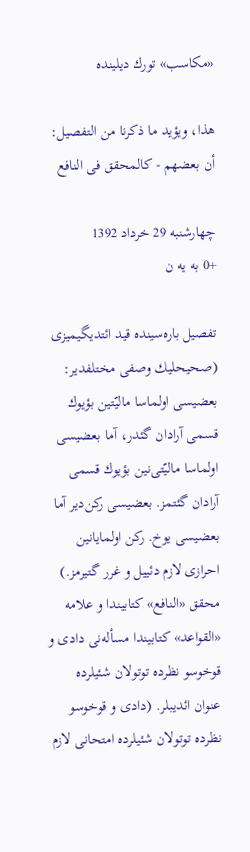«مكاسب» تورك دیلینده

هذا، ویؤید ما ذكرنا من التفصیل: أن بعضهم - كالمحقق فی النافع

چهارشنبه 29 خرداد 1392
+0 به یه ن

تفصیل باره‌سینده قید ائتدیگیمیزی (صحیحلیك وصفی مختلفدیر: بعضیسی اولماسا مالیّتین بؤیوك قسمی آرادان گئدر، آما بعضیسی اولماسا مالیّتی‌نین بؤیوك قسمی آرادان گئتمز. بعضیسی ركن‌دیر آما بعضیسی یوخ. ركن اولمایانین احرازی لازم دئییل و غرر گتیرمز.) محقق «النافع» كتابیندا و علامه‌ «القواعد» كتابیندا مسأله‌نی دادی و قوخوسو نظرده توتولان شئیلرده عنوان ائدیبلر. (دادی و قوخوسو نظرده توتولان شئیلرده امتحانی لازم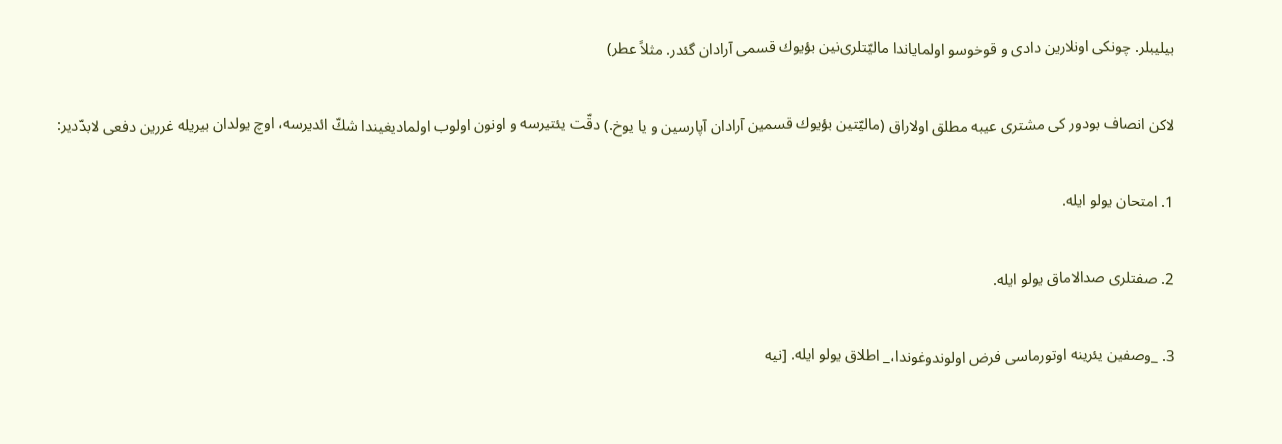بیلیبلر. چونكی اونلارین دادی و قوخوسو اولمایاندا مالیّتلری‌نین بؤیوك قسمی آرادان گئدر. مثلاً عطر)

لاكن انصاف بودور كی مشتری عیبه مطلق اولاراق (مالیّتین بؤیوك قسمین آرادان آپارسین و یا یوخ.) دقّت یئتیرسه و اونون اولوب اولمادیغیندا شكّ ائدیرسه، اوچ یولدان بیریله غررین دفعی لابدّدیر:

1. امتحان یولو ایله.

2. صفتلری صدالاماق یولو ایله.

3. _وصفین یئرینه اوتورماسی فرض اولوندوغوندا،_ اطلاق یولو ایله. [نیه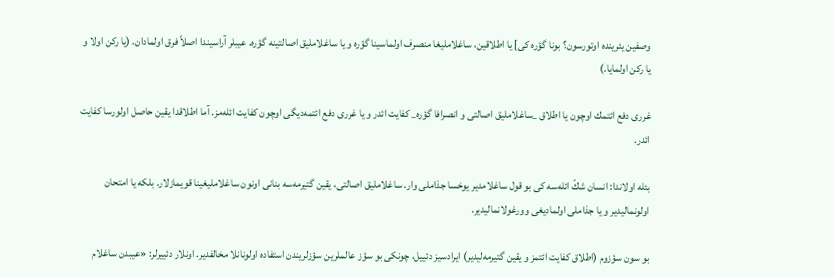وصفین یئرینده اوتورسون؟ بونا گؤره كی] یا اطلاقین، ساغلاملیغا منصرف اولماسینا گؤره و یا ساغلاملیق اصالتینه گؤره. عیبلر آراسیندا اصلاً فرق اولمادان. (یا ركن اولا و یا ركن اولمایا.)

غرری دفع ائتمك اوچون یا اطلاق _ساغلاملیق اصالتی و انصرافا گؤره_ كفایت ائدر و یا غرری دفع ائتمه‌دیگی اوچون كفایت ائله‌مز. آما اطلاقدا یقین حاصل اولورسا كفایت ائدر.

بئله اولاندا: انسان شكّ ائله‌سه كی بو قول ساغلامدیر یوخسا جذاملی وار. ساغلاملیق اصالتی، یقین گتیرمه‌سه بنانی اونون ساغلاملیغینا قویمازلار. بلكه یا امتحان اولونمالیدیر و یا جذاملی اولمادیغی وورغولانمالیدیر.

بو سون سؤزوم (اطلاق كفایت ائتمز و یقین گتیرمه‌لیدیر) ایرادسیز دئییل، چونكی بو سؤز عالملرین سؤزلریندن استفاده اولونانلا مخالفدیر. اونلار دئییرلر: «عیبدن ساغلام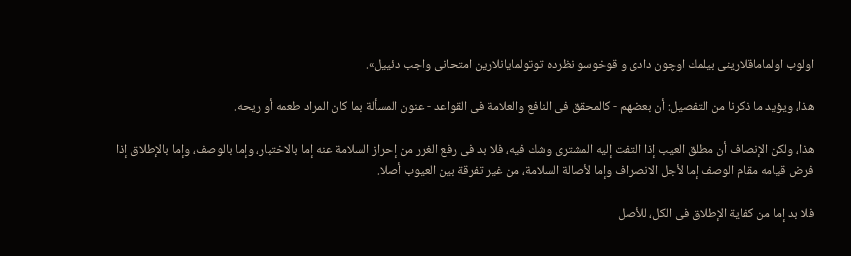اولوب اولماماقلارینی بیلمك اوچون دادی و قوخوسو نظرده توتولمایانلارین امتحانی واجب دئییل».

هذا، ویؤید ما ذكرنا من التفصیل: أن بعضهم - كالمحقق فی النافع والعلامة فی القواعد - عنون المسألة بما كان المراد طعمه أو ریحه.

هذا، ولكن الإنصاف أن مطلق العیب إذا التفت إلیه المشتری وشك فیه، فلا بد فی رفع الغرر من إحراز السلامة عنه إما بالاختبار، وإما بالوصف، وإما بالإطلاق إذا فرض قیامه مقام الوصف إما لأجل الانصراف وإما لأصالة السلامة، من غیر تفرقة بین العیوب أصلا.

فلا بد إما من كفایة الإطلاق فی الكل، للأصل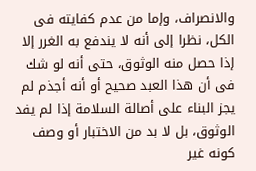والانصراف، وإما من عدم كفایته فی الكل، نظرا إلى أنه لا یندفع به الغرر إلا إذا حصل منه الوثوق، حتى أنه لو شك فی أن هذا العبد صحیح أو أنه أجذم لم یجز البناء على أصالة السلامة إذا لم یفد الوثوق، بل لا بد من الاختبار أو وصف كونه غیر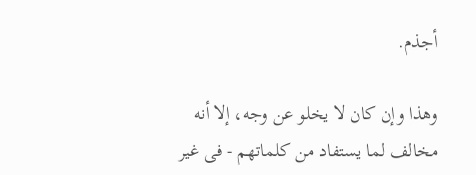أجذم.

وهذا وإن كان لا یخلو عن وجه، إلا أنه مخالف لما یستفاد من كلماتهم - فی غیر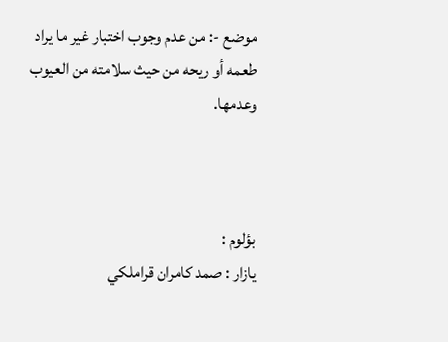موضع -: من عدم وجوب اختبار غیر ما یراد طعمه أو ریحه من حیث سلامته من العیوب وعدمها.



بؤلوم :
یازار : صمد كامران قراملكي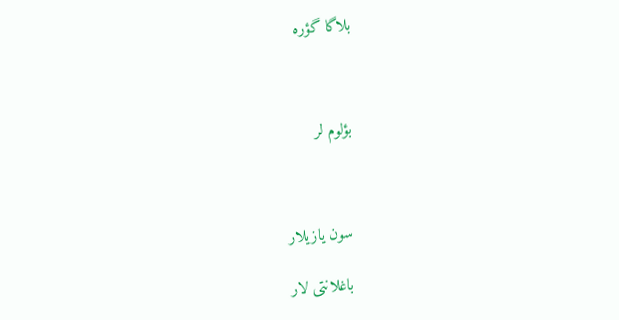بلاگا گؤره



بؤلوم لر



سون یازیلار

باغلانتی لار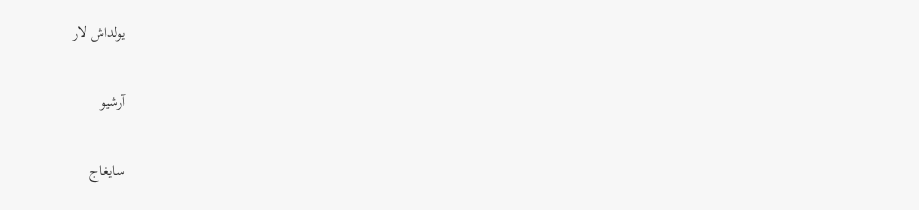یولداش لار

آرشیو

سایغاج